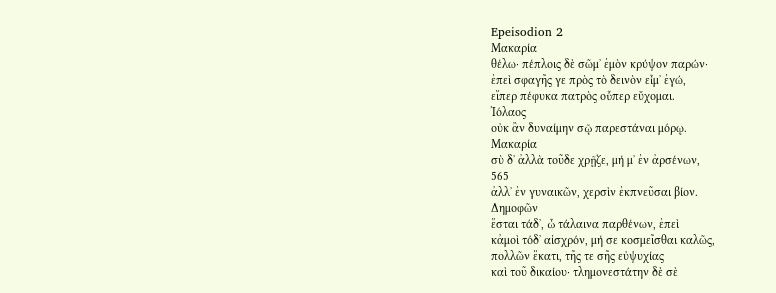Epeisodion 2
Μακαρία
θέλω· πέπλοις δὲ σῶμʼ ἐμὸν κρύψον παρών·
ἐπεὶ σφαγῆς γε πρὸς τὸ δεινὸν εἶμʼ ἐγώ,
εἴπερ πέφυκα πατρὸς οὗπερ εὔχομαι.
Ἰόλαος
οὐκ ἂν δυναίμην σῷ παρεστάναι μόρῳ.
Μακαρία
σὺ δʼ ἀλλὰ τοῦδε χρῇζε, μή μʼ ἐν ἀρσένων,
565
ἀλλʼ ἐν γυναικῶν, χερσὶν ἐκπνεῦσαι βίον.
Δημοφῶν
ἔσται τάδʼ, ὦ τάλαινα παρθένων, ἐπεὶ
κἀμοὶ τόδʼ αἰσχρόν, μή σε κοσμεῖσθαι καλῶς,
πολλῶν ἕκατι, τῆς τε σῆς εὐψυχίας
καὶ τοῦ δικαίου· τλημονεστάτην δὲ σὲ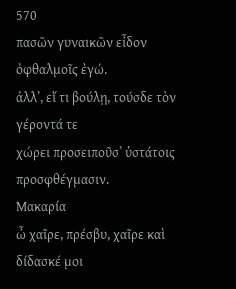570
πασῶν γυναικῶν εἶδον ὀφθαλμοῖς ἐγώ.
ἀλλʼ, εἴ τι βούλῃ, τούσδε τὸν γέροντά τε
χώρει προσειποῦσʼ ὑστάτοις προσφθέγμασιν.
Μακαρία
ὦ χαῖρε, πρέσβυ, χαῖρε καὶ δίδασκέ μοι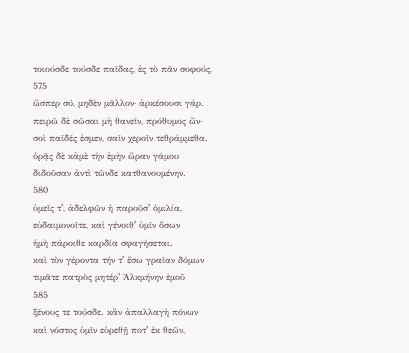τοιούσδε τούσδε παῖδας, ἐς τὸ πᾶν σοφούς,
575
ὥσπερ σύ, μηδὲν μᾶλλον· ἀρκέσουσι γάρ.
πειρῶ δὲ σῶσαι μὴ θανεῖν, πρόθυμος ὤν·
σοὶ παῖδές ἐσμεν, σαῖν χεροῖν τεθράμμεθα.
ὁρᾷς δὲ κἀμὲ τὴν ἐμὴν ὥραν γάμου
διδοῦσαν ἀντὶ τῶνδε κατθανουμένην.
580
ὑμεῖς τʼ, ἀδελφῶν ἡ παροῦσʼ ὁμιλία,
εὐδαιμονοῖτε, καὶ γένοιθʼ ὑμῖν ὅσων
ἡμὴ πάροιθε καρδία σφαγήσεται.
καὶ τὸν γέροντα τήν τʼ ἔσω γραῖαν δόμων
τιμᾶτε πατρὸς μητέρʼ Ἀλκμήνην ἐμοῦ
585
ξένους τε τούσδε. κἂν ἀπαλλαγὴ πόνων
καὶ νόστος ὑμῖν εὑρεθῇ ποτʼ ἐκ θεῶν,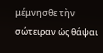μέμνησθε τὴν σώτειραν ὡς θάψαι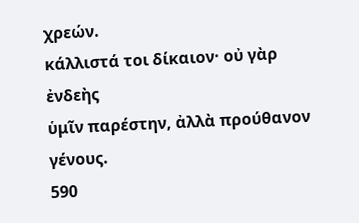χρεών.
κάλλιστά τοι δίκαιον· οὐ γὰρ ἐνδεὴς
ὑμῖν παρέστην, ἀλλὰ προύθανον γένους.
590